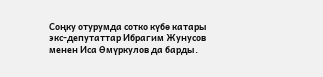Соңку отурумда сотко күбө катары экс-депутаттар Ибрагим Жунусов менен Иса Өмүркулов да барды.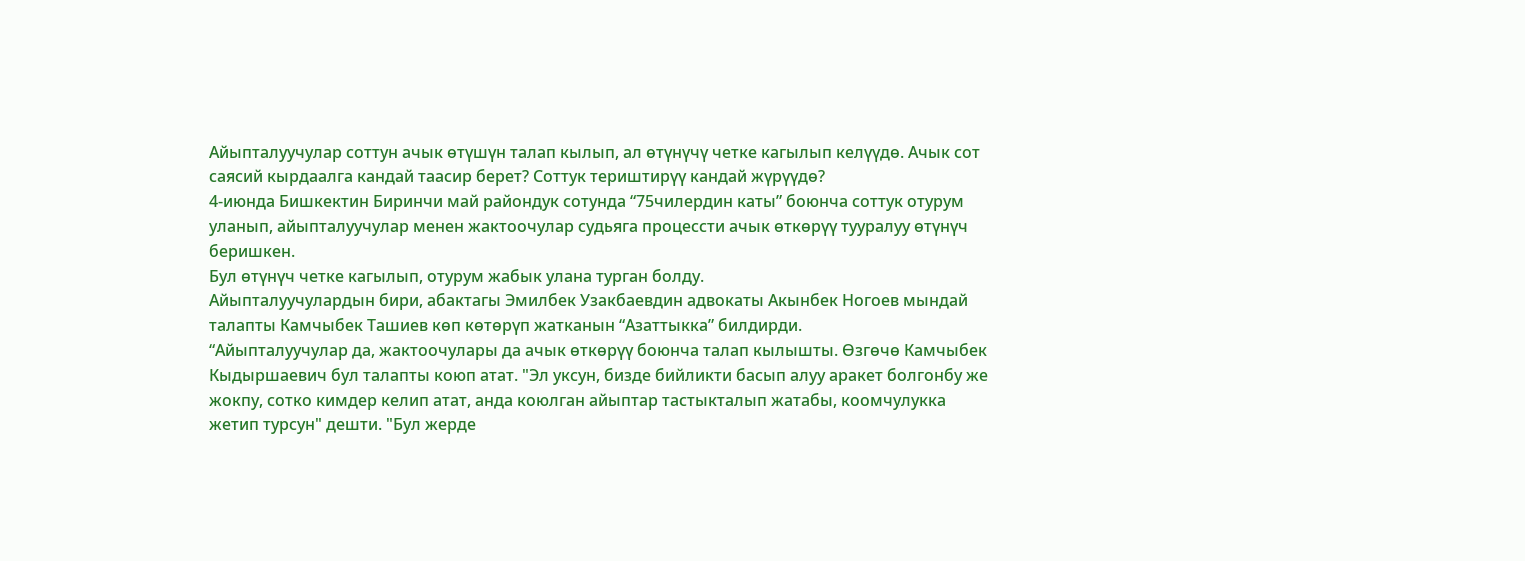Айыпталуучулар соттун ачык өтүшүн талап кылып, ал өтүнүчү четке кагылып келүүдө. Ачык сот саясий кырдаалга кандай таасир берет? Соттук териштирүү кандай жүрүүдө?
4-июнда Бишкектин Биринчи май райондук сотунда “75чилердин каты” боюнча соттук отурум уланып, айыпталуучулар менен жактоочулар судьяга процессти ачык өткөрүү тууралуу өтүнүч беришкен.
Бул өтүнүч четке кагылып, отурум жабык улана турган болду.
Айыпталуучулардын бири, абактагы Эмилбек Узакбаевдин адвокаты Акынбек Ногоев мындай талапты Камчыбек Ташиев көп көтөрүп жатканын “Азаттыкка” билдирди.
“Айыпталуучулар да, жактоочулары да ачык өткөрүү боюнча талап кылышты. Өзгөчө Камчыбек Кыдыршаевич бул талапты коюп атат. "Эл уксун, бизде бийликти басып алуу аракет болгонбу же жокпу, сотко кимдер келип атат, анда коюлган айыптар тастыкталып жатабы, коомчулукка жетип турсун" дешти. "Бул жерде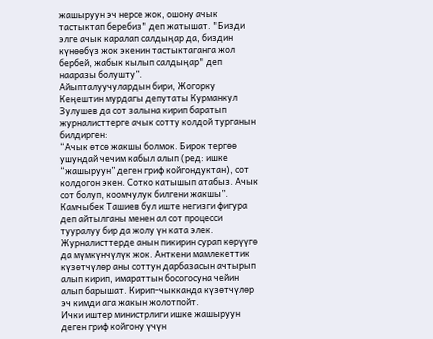жашыруун эч нерсе жок, ошону ачык тастыктап беребиз" деп жатышат. "Бизди элге ачык каралап салдыңар да, биздин күнөөбүз жок экенин тастыктаганга жол бербей, жабык кылып салдыңар" деп нааразы болушту”.
Айыпталуучулардын бири, Жогорку Кеңештин мурдагы депутаты Курманкул Зулушев да сот залына кирип баратып журналисттерге ачык сотту колдой турганын билдирген:
“Ачык өтсө жакшы болмок. Бирок тергөө ушундай чечим кабыл алып (ред: ишке “жашыруун” деген гриф койгондуктан), сот колдогон экен. Сотко катышып атабыз. Ачык сот болуп, коомчулук билгени жакшы”.
Камчыбек Ташиев бул иште негизги фигура деп айтылганы менен ал сот процесси тууралуу бир да жолу үн ката элек.
Журналисттерде анын пикирин сурап көрүүгө да мүмкүнчүлүк жок. Анткени мамлекеттик күзөтчүлөр аны соттун дарбазасын ачтырып алып кирип, имараттын босогосуна чейин алып барышат. Кирип-чыкканда күзөтчүлөр эч кимди ага жакын жолотпойт.
Ички иштер министрлиги ишке жашыруун деген гриф койгону үчүн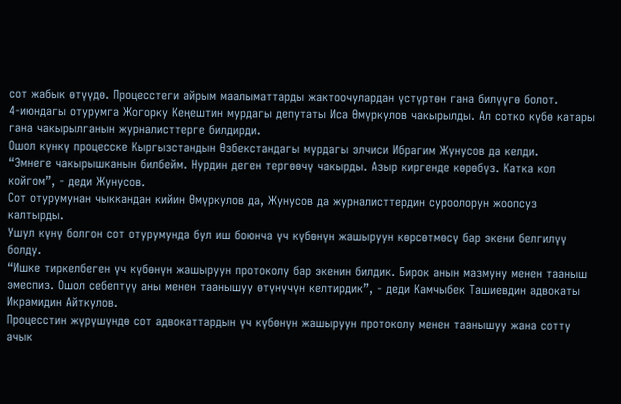сот жабык өтүүдө. Процесстеги айрым маалыматтарды жактоочулардан үстүртөн гана билүүгө болот.
4-июндагы отурумга Жогорку Кеңештин мурдагы депутаты Иса Өмүркулов чакырылды. Ал сотко күбө катары гана чакырылганын журналисттерге билдирди.
Ошол күнкү процесске Кыргызстандын Өзбекстандагы мурдагы элчиси Ибрагим Жунусов да келди.
“Эмнеге чакырышканын билбейм. Нурдин деген тергөөчү чакырды. Азыр киргенде көрөбүз. Катка кол койгом”, - деди Жунусов.
Сот отурумунан чыккандан кийин Өмүркулов да, Жунусов да журналисттердин суроолорун жоопсуз калтырды.
Ушул күнү болгон сот отурумунда бул иш боюнча үч күбөнүн жашыруун көрсөтмөсү бар экени белгилүү болду.
“Ишке тиркелбеген үч күбөнүн жашыруун протоколу бар экенин билдик. Бирок анын мазмуну менен тааныш эмеспиз. Ошол себептүү аны менен таанышуу өтүнүчүн келтирдик”, - деди Камчыбек Ташиевдин адвокаты Икрамидин Айткулов.
Процесстин жүрүшүндө сот адвокаттардын үч күбөнүн жашыруун протоколу менен таанышуу жана сотту ачык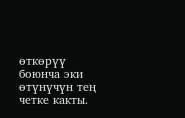өткөрүү боюнча эки өтүнүчүн тең четке какты.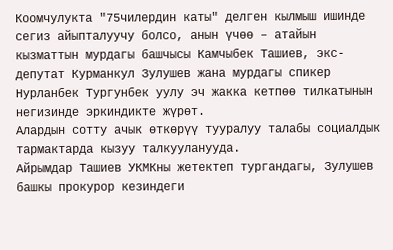Коомчулукта "75чилердин каты" делген кылмыш ишинде сегиз айыпталуучу болсо, анын үчөө – атайын кызматтын мурдагы башчысы Камчыбек Ташиев, экс-депутат Курманкул Зулушев жана мурдагы спикер Нурланбек Тургунбек уулу эч жакка кетпөө тилкатынын негизинде эркиндикте жүрөт.
Алардын сотту ачык өткөрүү тууралуу талабы социалдык тармактарда кызуу талкууланууда.
Айрымдар Ташиев УКМКны жетектеп тургандагы, Зулушев башкы прокурор кезиндеги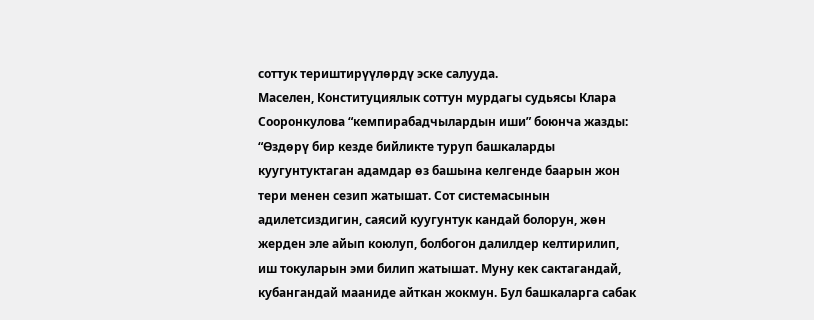соттук териштирүүлөрдү эске салууда.
Маселен, Конституциялык соттун мурдагы судьясы Клара Сооронкулова “кемпирабадчылардын иши” боюнча жазды:
“Өздөрү бир кезде бийликте туруп башкаларды куугунтуктаган адамдар өз башына келгенде баарын жон тери менен сезип жатышат. Сот системасынын адилетсиздигин, саясий куугунтук кандай болорун, жөн жерден эле айып коюлуп, болбогон далилдер келтирилип, иш токуларын эми билип жатышат. Муну кек сактагандай, кубангандай мааниде айткан жокмун. Бул башкаларга сабак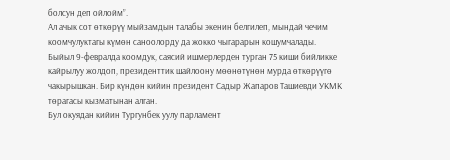болсун деп ойлойм”.
Ал ачык сот өткөрүү мыйзамдын талабы экенин белгилеп, мындай чечим коомчулуктагы күмөн саноолорду да жокко чыгарарын кошумчалады.
Быйыл 9-февралда коомдук, саясий ишмерлерден турган 75 киши бийликке кайрылуу жолдоп, президенттик шайлоону мөөнөтүнөн мурда өткөрүүгө чакырышкан. Бир күндөн кийин президент Садыр Жапаров Ташиевди УКМК төрагасы кызматынан алган.
Бул окуядан кийин Тургунбек уулу парламент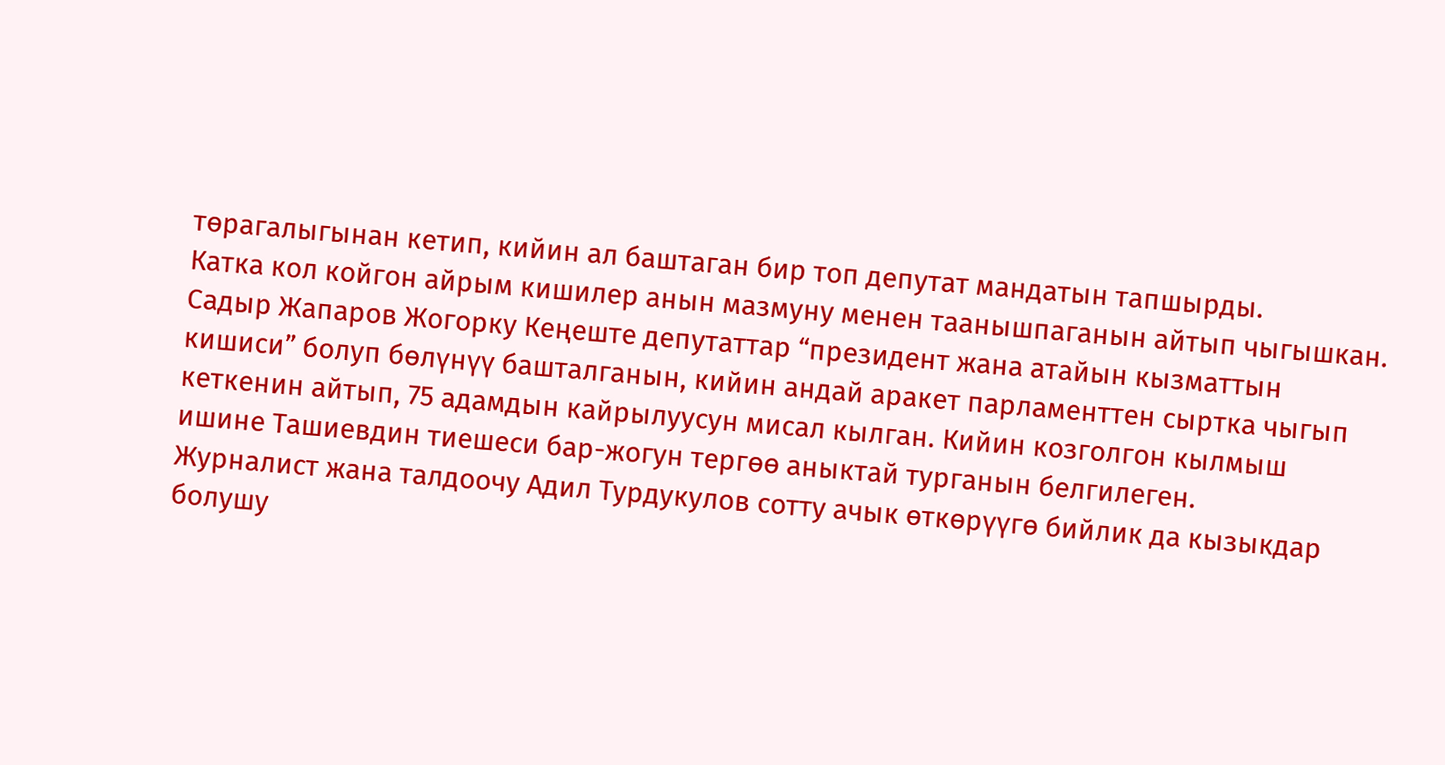төрагалыгынан кетип, кийин ал баштаган бир топ депутат мандатын тапшырды.
Катка кол койгон айрым кишилер анын мазмуну менен таанышпаганын айтып чыгышкан.
Садыр Жапаров Жогорку Кеңеште депутаттар “президент жана атайын кызматтын кишиси” болуп бөлүнүү башталганын, кийин андай аракет парламенттен сыртка чыгып кеткенин айтып, 75 адамдын кайрылуусун мисал кылган. Кийин козголгон кылмыш ишине Ташиевдин тиешеси бар-жогун тергөө аныктай турганын белгилеген.
Журналист жана талдоочу Адил Турдукулов сотту ачык өткөрүүгө бийлик да кызыкдар болушу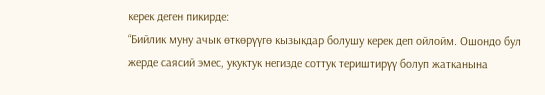керек деген пикирде:
“Бийлик муну ачык өткөрүүгө кызыкдар болушу керек деп ойлойм. Ошондо бул жерде саясий эмес, укуктук негизде соттук териштирүү болуп жатканына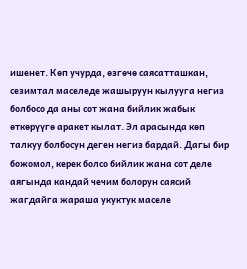ишенет. Көп учурда, өзгөчө саясатташкан, сезимтал маселеде жашыруун кылууга негиз болбосо да аны сот жана бийлик жабык өткөрүүгө аракет кылат. Эл арасында көп талкуу болбосун деген негиз бардай. Дагы бир божомол, керек болсо бийлик жана сот деле аягында кандай чечим болорун саясий жагдайга жараша укуктук маселе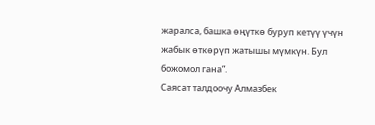жаралса, башка өңүткө буруп кетүү үчүн жабык өткөрүп жатышы мүмкүн. Бул божомол гана”.
Саясат талдоочу Алмазбек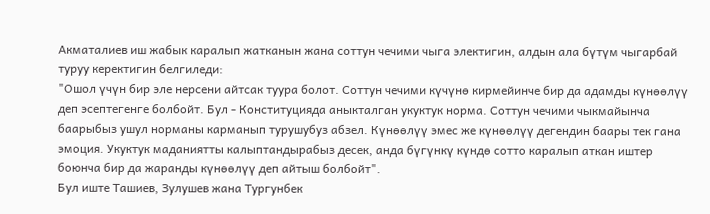Акматалиев иш жабык каралып жатканын жана соттун чечими чыга электигин, алдын ала бүтүм чыгарбай туруу керектигин белгиледи:
"Ошол үчүн бир эле нерсени айтсак туура болот. Соттун чечими күчүнө кирмейинче бир да адамды күнөөлүү деп эсептегенге болбойт. Бул - Конституцияда аныкталган укуктук норма. Соттун чечими чыкмайынча баарыбыз ушул норманы карманып турушубуз абзел. Күнөөлүү эмес же күнөөлүү дегендин баары тек гана эмоция. Укуктук маданиятты калыптандырабыз десек, анда бүгүнкү күндө сотто каралып аткан иштер боюнча бир да жаранды күнөөлүү деп айтыш болбойт".
Бул иште Ташиев, Зулушев жана Тургунбек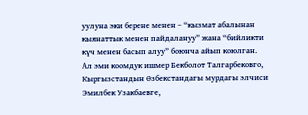уулуна эки берене менен – “кызмат абалынан кыянаттык менен пайдалануу” жана “бийликти күч менен басып алуу” боюнча айып коюлган.
Ал эми коомдук ишмер Бекболот Талгарбековго, Кыргызстандын Өзбекстандагы мурдагы элчиси Эмилбек Узакбаевге,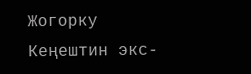Жогорку Кеңештин экс-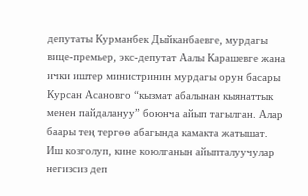депутаты Курманбек Дыйканбаевге, мурдагы вице-премьер, экс-депутат Аалы Карашевге жана ички иштер министринин мурдагы орун басары Курсан Асановго “кызмат абалынан кыянаттык менен пайдалануу” боюнча айып тагылган. Алар баары тең тергөө абагында камакта жатышат.
Иш козголуп, кине коюлганын айыпталуучулар негизсиз деп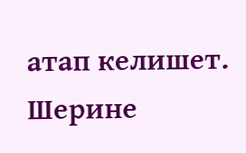атап келишет.
Шерине